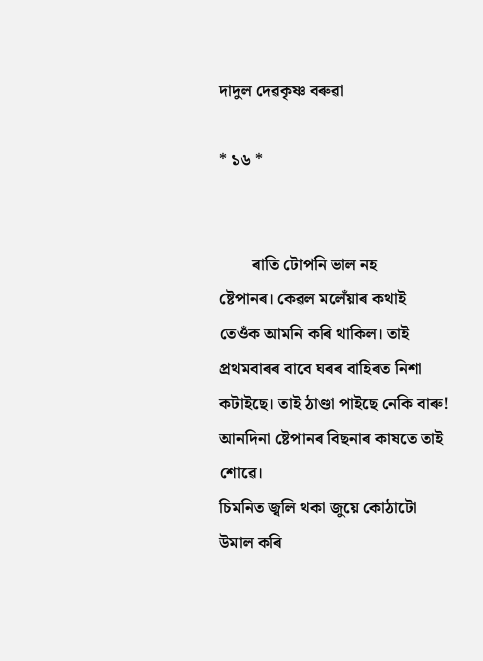দাদুল দেৱকৃষ্ণ বৰুৱা

* ১৬ *


        ৰাতি টোপনি ভাল নহ
ষ্টেপানৰ। কেৱল মলেঁয়াৰ কথাই তেওঁক আমনি কৰি থাকিল। তাই প্ৰথমবাৰৰ বাবে ঘৰৰ বাহিৰত নিশা
কটাইছে। তাই ঠাণ্ডা পাইছে নেকি বাৰু! আনদিনা ষ্টেপানৰ বিছনাৰ কাষতে তাই শোৱে।
চিমনিত জ্বলি থকা জুয়ে কোঠাটো উমাল কৰি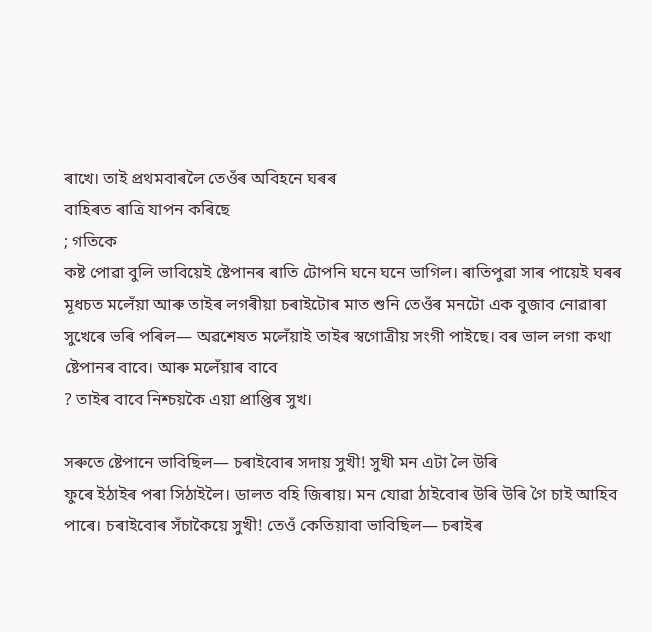ৰাখে। তাই প্ৰথমবাৰলৈ তেওঁৰ অবিহনে ঘৰৰ
বাহিৰত ৰাত্ৰি যাপন কৰিছে
; গতিকে
কষ্ট পোৱা বুলি ভাবিয়েই ষ্টেপানৰ ৰাতি টোপনি ঘনে ঘনে ভাগিল। ৰাতিপুৱা সাৰ পায়েই ঘৰৰ
মূধচত মলেঁয়া আৰু তাইৰ লগৰীয়া চৰাইটোৰ মাত শুনি তেওঁৰ মনটো এক বুজাব নোৱাৰা
সুখেৰে ভৰি পৰিল— অৱশেষত মলেঁয়াই তাইৰ স্বগোত্ৰীয় সংগী পাইছে। বৰ ভাল লগা কথা
ষ্টেপানৰ বাবে। আৰু মলেঁয়াৰ বাবে
? তাইৰ বাবে নিশ্চয়কৈ এয়া প্ৰাপ্তিৰ সুখ।

সৰুতে ষ্টেপানে ভাবিছিল— চৰাইবোৰ সদায় সুখী! সুখী মন এটা লৈ উৰি
ফুৰে ইঠাইৰ পৰা সিঠাইলৈ। ডালত বহি জিৰায়। মন যোৱা ঠাইবোৰ উৰি উৰি গৈ চাই আহিব
পাৰে। চৰাইবোৰ সঁচাকৈয়ে সুখী! তেওঁ কেতিয়াবা ভাবিছিল— চৰাইৰ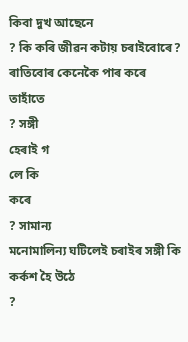কিবা দুখ আছেনে
? কি কৰি জীৱন কটায় চৰাইবোৰে? ৰাতিবোৰ কেনেকৈ পাৰ কৰে
তাহাঁতে
? সঙ্গী
হেৰাই গ
লে কি
কৰে
? সামান্য
মনোমালিন্য ঘটিলেই চৰাইৰ সঙ্গী কি কর্কশ হৈ উঠে
?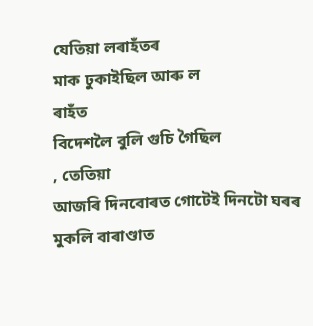যেতিয়া লৰাহঁতৰ
মাক ঢুকাইছিল আৰু ল
ৰাহঁত
বিদেশলৈ বুলি গুচি গৈছিল
, তেতিয়া
আজৰি দিনবোৰত গোটেই দিনটো ঘৰৰ মুকলি বাৰাণ্ডাত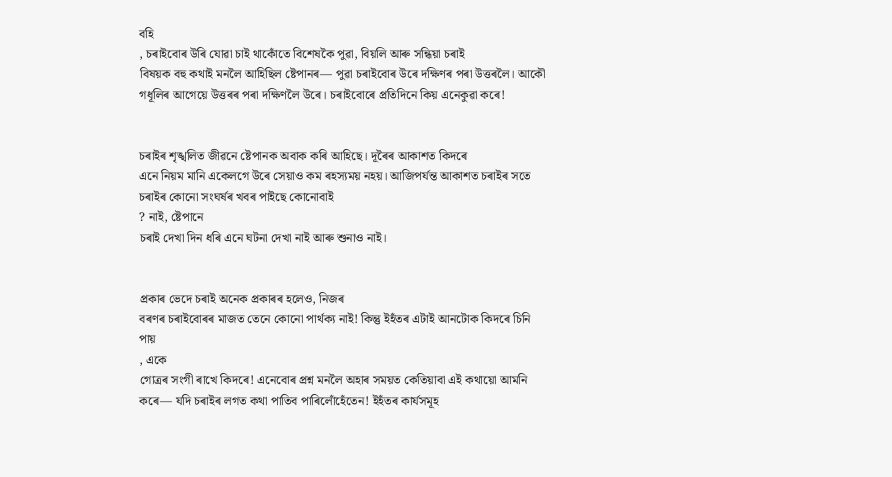বহি
, চৰাইবোৰ উৰি যোৱা চাই থাকোঁতে বিশেষকৈ পুৱা, বিয়লি আৰু সন্ধিয়া চৰাই
বিষয়ক বহু কথাই মনলৈ আহিছিল ষ্টেপানৰ— পুৱা চৰাইবোৰ উৰে দক্ষিণৰ পৰা উত্তৰলৈ। আকৌ
গধূলিৰ আগেয়ে উত্তৰৰ পৰা দক্ষিণলৈ উৰে। চৰাইবোৰে প্রতিদিনে কিয় এনেকুৱা কৰে!


চৰাইৰ শৃঙ্খলিত জীৱনে ষ্টেপানক অবাক কৰি আহিছে। দূৰৈৰ আকাশত কিদৰে
এনে নিয়ম মানি একেলগে উৰে সেয়াও কম ৰহস্যময় নহয়। আজিপর্যন্ত আকাশত চৰাইৰ সতে
চৰাইৰ কোনো সংঘর্ষৰ খবৰ পাইছে কোনোবাই
? নাই, ষ্টেপানে
চৰাই দেখা দিন ধৰি এনে ঘটনা দেখা নাই আৰু শুনাও নাই।


প্রকাৰ ভেদে চৰাই অনেক প্রকাৰৰ হলেও, নিজৰ
বৰণৰ চৰাইবোৰৰ মাজত তেনে কোনো পাৰ্থক্য নাই! কিন্তু ইহঁতৰ এটাই আনটোক কিদৰে চিনি
পায়
, একে
গোত্রৰ সংগী ৰাখে কিদৰে! এনেবোৰ প্ৰশ্ন মনলৈ অহাৰ সময়ত কেতিয়াবা এই কথায়ো আমনি
কৰে— যদি চৰাইৰ লগত কথা পাতিব পাৰিলোঁহেঁতেন! ইহঁতৰ কার্যসমূহ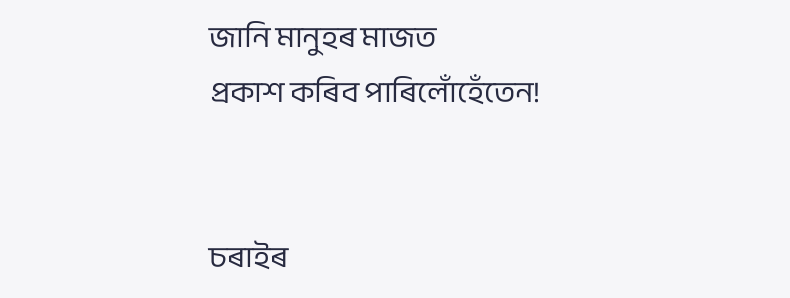জানি মানুহৰ মাজত
প্রকাশ কৰিব পাৰিলোঁহেঁতেন!


চৰাইৰ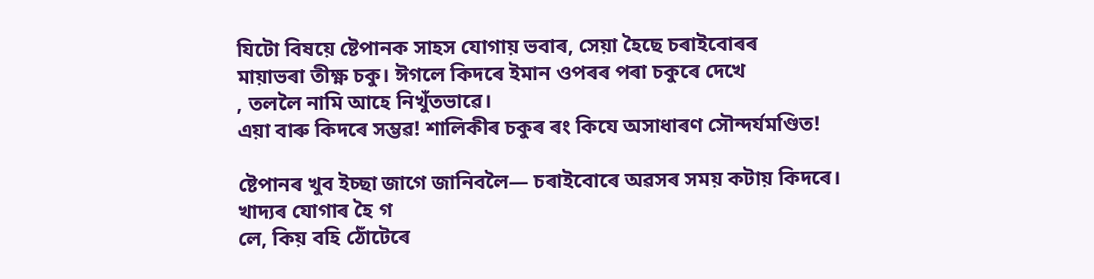যিটো বিষয়ে ষ্টেপানক সাহস যোগায় ভবাৰ, সেয়া হৈছে চৰাইবোৰৰ
মায়াভৰা তীক্ষ্ণ চকু। ঈগলে কিদৰে ইমান ওপৰৰ পৰা চকুৰে দেখে
, তললৈ নামি আহে নিখুঁতভাৱে।
এয়া বাৰু কিদৰে সম্ভৱ! শালিকীৰ চকুৰ ৰং কিযে অসাধাৰণ সৌন্দর্যমণ্ডিত!

ষ্টেপানৰ খুব ইচ্ছা জাগে জানিবলৈ— চৰাইবোৰে অৱসৰ সময় কটায় কিদৰে।
খাদ্যৰ যোগাৰ হৈ গ
লে, কিয় বহি ঠোঁটেৰে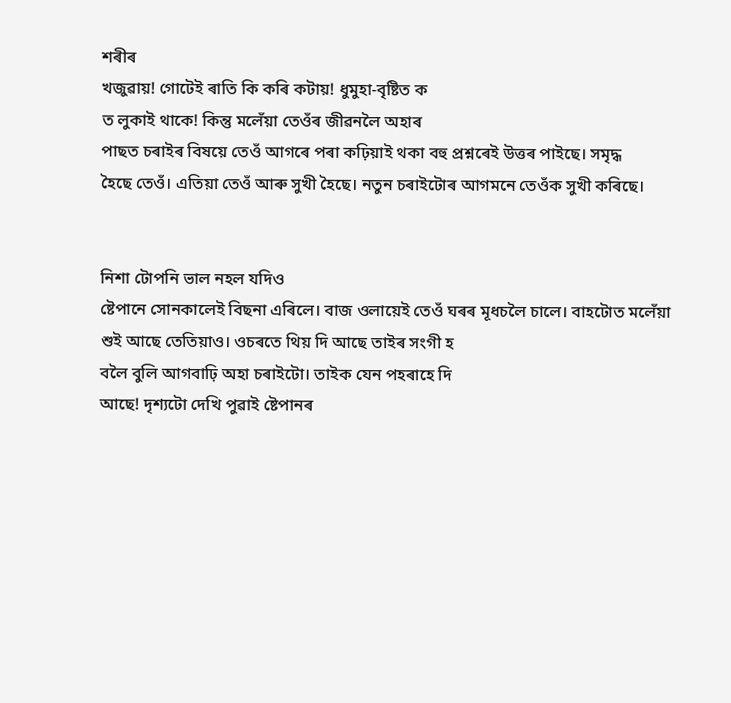শৰীৰ
খজুৱায়! গোটেই ৰাতি কি কৰি কটায়! ধুমুহা-বৃষ্টিত ক
ত লুকাই থাকে! কিন্তু মলেঁয়া তেওঁৰ জীৱনলৈ অহাৰ
পাছত চৰাইৰ বিষয়ে তেওঁ আগৰে পৰা কঢ়িয়াই থকা বহু প্ৰশ্নৰেই উত্তৰ পাইছে। সমৃদ্ধ
হৈছে তেওঁ। এতিয়া তেওঁ আৰু সুখী হৈছে। নতুন চৰাইটোৰ আগমনে তেওঁক সুখী কৰিছে।


নিশা টোপনি ভাল নহল যদিও
ষ্টেপানে সোনকালেই বিছনা এৰিলে। বাজ ওলায়েই তেওঁ ঘৰৰ মূধচলৈ চালে। বাহটোত মলেঁয়া
শুই আছে তেতিয়াও। ওচৰতে থিয় দি আছে তাইৰ সংগী হ
বলৈ বুলি আগবাঢ়ি অহা চৰাইটো। তাইক যেন পহৰাহে দি
আছে! দৃশ্যটো দেখি পুৱাই ষ্টেপানৰ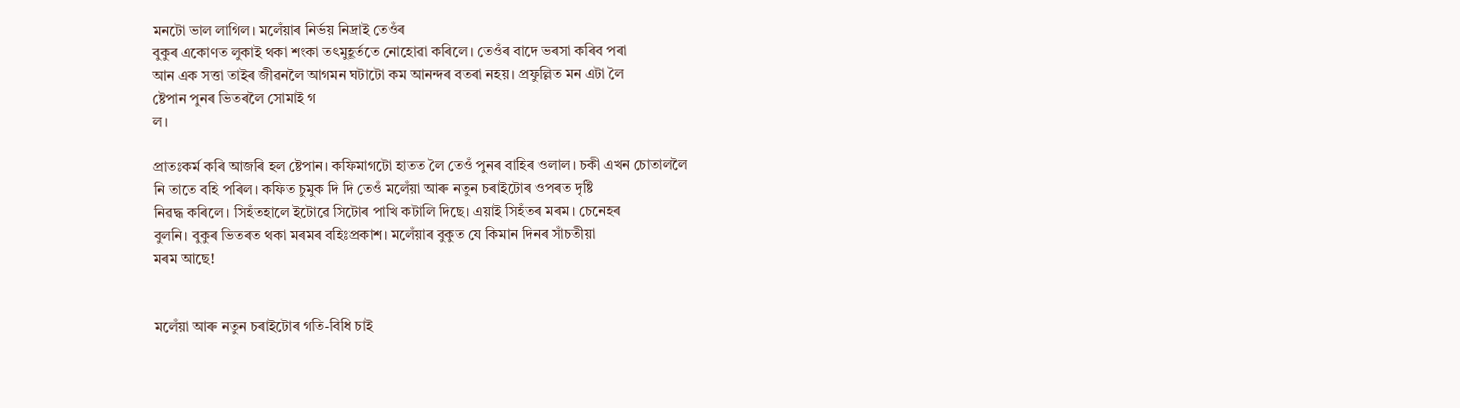মনটো ভাল লাগিল। মলেঁয়াৰ নিৰ্ভয় নিদ্ৰাই তেওঁৰ
বুকুৰ একোণত লুকাই থকা শংকা তৎমুহূৰ্ততে নোহোৱা কৰিলে। তেওঁৰ বাদে ভৰসা কৰিব পৰা
আন এক সত্তা তাইৰ জীৱনলৈ আগমন ঘটাটো কম আনন্দৰ বতৰা নহয়। প্ৰফুল্লিত মন এটা লৈ
ষ্টেপান পুনৰ ভিতৰলৈ সোমাই গ
ল।

প্ৰাতঃকৰ্ম কৰি আজৰি হল ষ্টেপান। কফিমাগটো হাতত লৈ তেওঁ পুনৰ বাহিৰ ওলাল। চকী এখন চোতাললৈ
নি তাতে বহি পৰিল। কফিত চুমুক দি দি তেওঁ মলেঁয়া আৰু নতুন চৰাইটোৰ ওপৰত দৃষ্টি
নিৱদ্ধ কৰিলে। সিহঁতহালে ইটোৱে সিটোৰ পাখি কটালি দিছে। এয়াই সিহঁতৰ মৰম। চেনেহৰ
বুলনি। বুকুৰ ভিতৰত থকা মৰমৰ বহিঃপ্ৰকাশ। মলেঁয়াৰ বুকুত যে কিমান দিনৰ সাঁচতীয়া
মৰম আছে!


মলেঁয়া আৰু নতুন চৰাইটোৰ গতি-বিধি চাই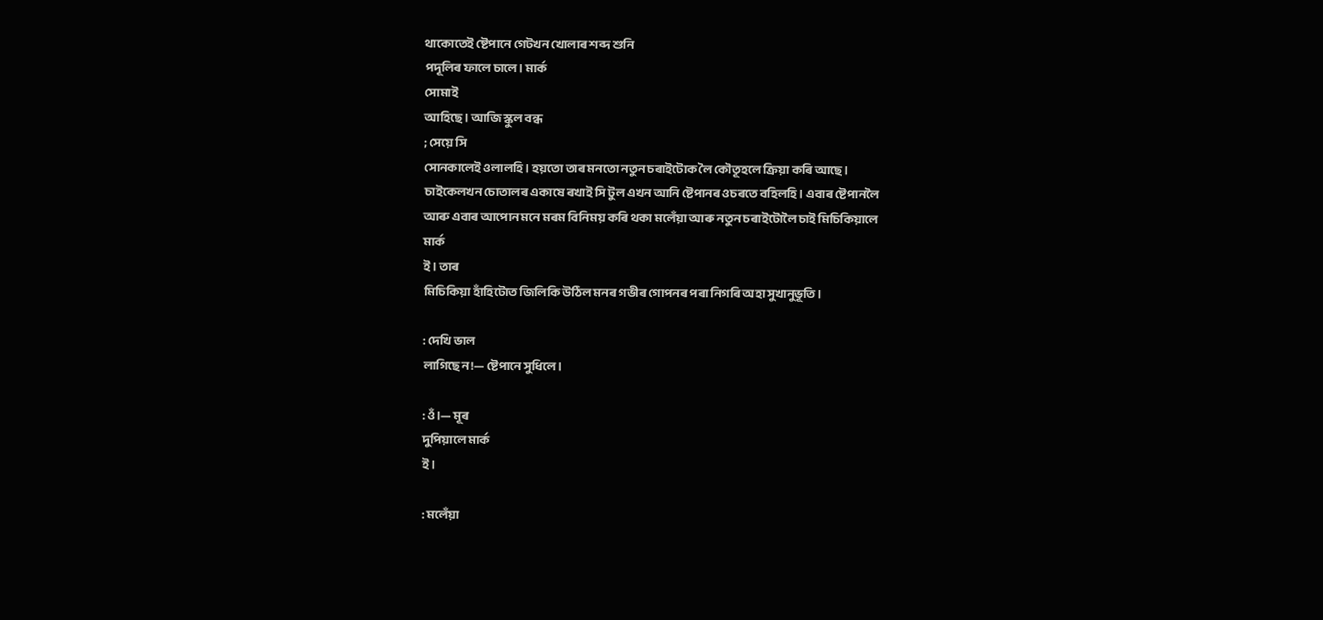থাকোতেই ষ্টেপানে গেটখন খোলাৰ শব্দ শুনি
পদূলিৰ ফালে চালে। মাৰ্ক
সোমাই
আহিছে। আজি স্কুল বন্ধ
; সেয়ে সি
সোনকালেই ওলালহি। হয়তো তাৰ মনতো নতুন চৰাইটোক লৈ কৌতূহলে ক্ৰিয়া কৰি আছে।
চাইকেলখন চোতালৰ একাষে ৰখাই সি টুল এখন আনি ষ্টেপানৰ ওচৰতে বহিলহি। এবাৰ ষ্টেপানলৈ
আৰু এবাৰ আপোন মনে মৰম বিনিময় কৰি থকা মলেঁয়া আৰু নতুন চৰাইটোলৈ চাই মিচিকিয়ালে
মাৰ্ক
ই। তাৰ
মিচিকিয়া হাঁহিটোত জিলিকি উঠিল মনৰ গভীৰ গোপনৰ পৰা নিগৰি অহা সুখানুভূতি।

: দেখি ভাল
লাগিছে ন!— ষ্টেপানে সুধিলে।

: ওঁ।— মূৰ
দুপিয়ালে মাৰ্ক
ই।

: মলেঁয়া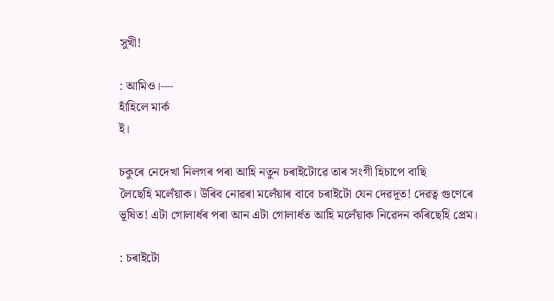সুখী!

: আমিও।—
হাঁহিলে মাৰ্ক
ই।

চকুৰে নেদেখা নিলগৰ পৰা আহি নতুন চৰাইটোৱে তাৰ সংগী হিচাপে বাছি
লৈছেহি মলেঁয়াক। উৰিব নোৱৰা মলেঁয়াৰ বাবে চৰাইটো যেন দেৱদূত! দেৱত্ব গুণেৰে
ভূষিত! এটা গোলাৰ্ধৰ পৰা আন এটা গোলাৰ্ধত আহি মলেঁয়াক নিৱেদন কৰিছেহি প্ৰেম।

: চৰাইটো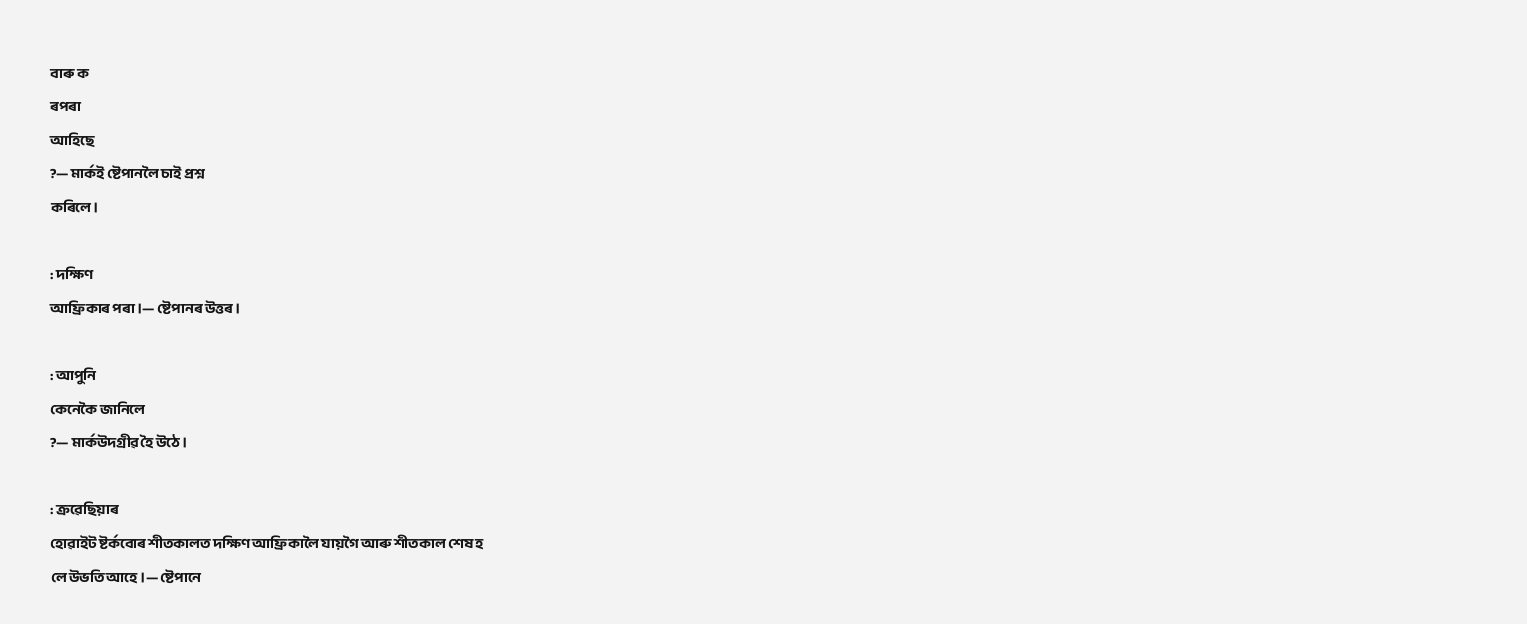বাৰু ক
ৰপৰা
আহিছে
?— মাৰ্কই ষ্টেপানলৈ চাই প্ৰশ্ন
কৰিলে।

: দক্ষিণ
আফ্ৰিকাৰ পৰা।— ষ্টেপানৰ উত্তৰ।

: আপুনি
কেনেকৈ জানিলে
?— মাৰ্কউদগ্ৰীৱ হৈ উঠে।

: ক্ৰৱেছিয়াৰ
হোৱাইট ষ্টৰ্কবোৰ শীতকালত দক্ষিণ আফ্ৰিকালৈ যায়গৈ আৰু শীতকাল শেষ হ
লে উভতি আহে।— ষ্টেপানে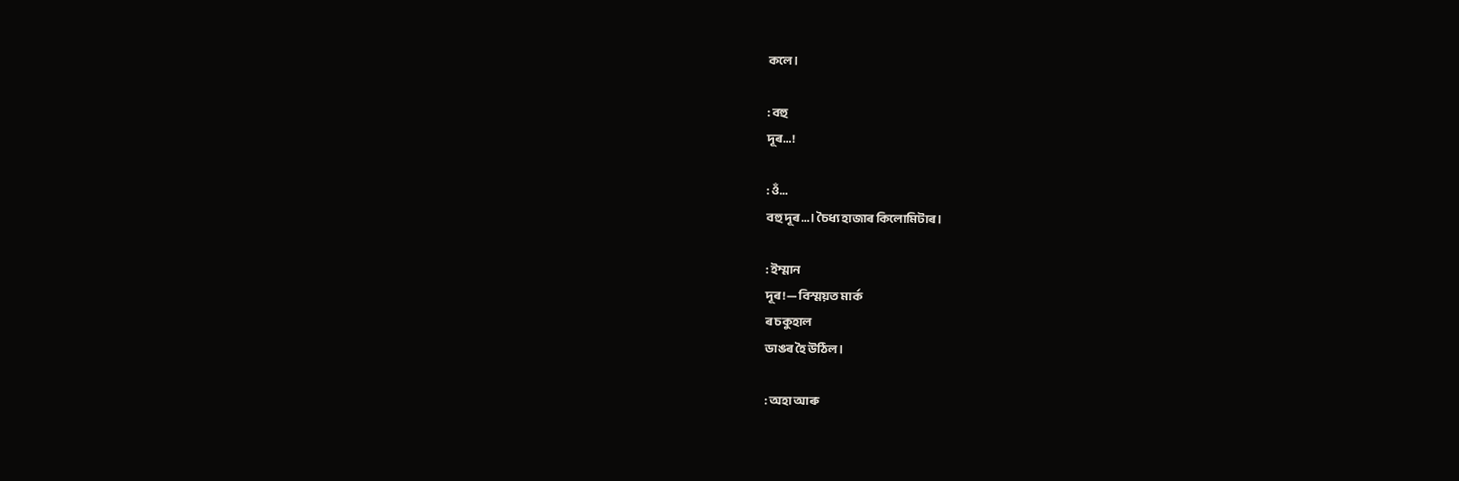কলে।

: বহু
দূৰ…!

: ওঁ…
বহু দূৰ…। চৈধ্য হাজাৰ কিলোমিটাৰ।

: ইম্মান
দূৰ!— বিস্ময়ত মাৰ্ক
ৰ চকুহাল
ডাঙৰ হৈ উঠিল।

: অহা আৰু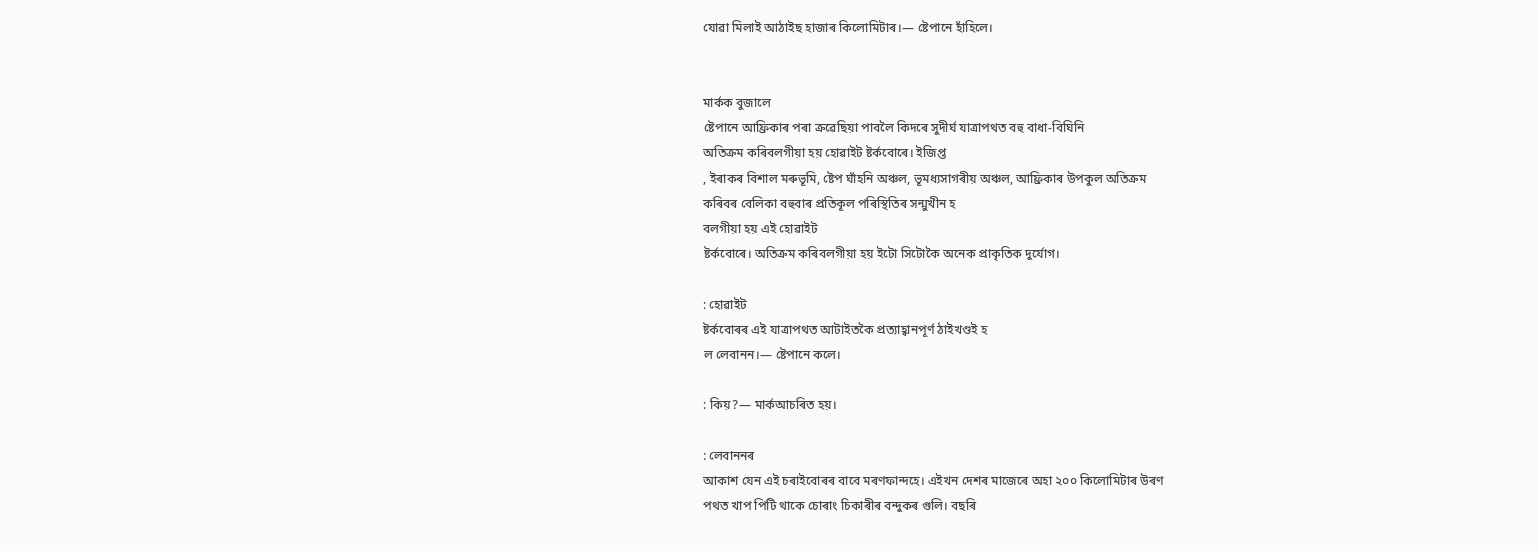যোৱা মিলাই আঠাইছ হাজাৰ কিলোমিটাৰ।— ষ্টেপানে হাঁহিলে।


মাৰ্কক বুজালে
ষ্টেপানে আফ্ৰিকাৰ পৰা ক্ৰৱেছিয়া পাবলৈ কিদৰে সুদীৰ্ঘ যাত্ৰাপথত বহু বাধা-বিঘিনি
অতিক্ৰম কৰিবলগীয়া হয় হোৱাইট ষ্টৰ্কবোৰে। ইজিপ্ত
, ইৰাকৰ বিশাল মৰুভূমি, ষ্টেপ ঘাঁহনি অঞ্চল, ভূমধ্যসাগৰীয় অঞ্চল, আফ্ৰিকাৰ উপকুল অতিক্ৰম
কৰিবৰ বেলিকা বহুবাৰ প্ৰতিকূল পৰিস্থিতিৰ সন্মুখীন হ
বলগীয়া হয় এই হোৱাইট
ষ্টৰ্কবোৰে। অতিক্ৰম কৰিবলগীয়া হয় ইটো সিটোকৈ অনেক প্ৰাকৃতিক দুৰ্যোগ।

: হোৱাইট
ষ্টৰ্কবোৰৰ এই যাত্ৰাপথত আটাইতকৈ প্ৰত্যাহ্বানপূৰ্ণ ঠাইখণ্ডই হ
ল লেবানন।— ষ্টেপানে কলে।

: কিয়?— মাৰ্কআচৰিত হয়।

: লেবাননৰ
আকাশ যেন এই চৰাইবোৰৰ বাবে মৰণফান্দহে। এইখন দেশৰ মাজেৰে অহা ২০০ কিলোমিটাৰ উৰণ
পথত খাপ পিটি থাকে চোৰাং চিকাৰীৰ বন্দুকৰ গুলি। বছৰি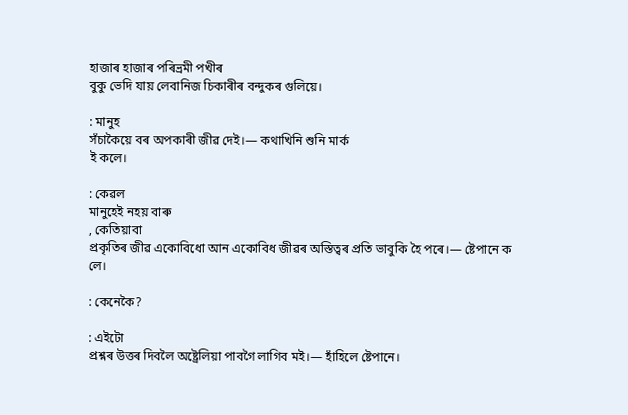হাজাৰ হাজাৰ পৰিভ্ৰমী পখীৰ
বুকু ভেদি যায় লেবানিজ চিকাৰীৰ বন্দুকৰ গুলিয়ে।

: মানুহ
সঁচাকৈয়ে বৰ অপকাৰী জীৱ দেই।— কথাখিনি শুনি মাৰ্ক
ই কলে।

: কেৱল
মানুহেই নহয় বাৰু
, কেতিয়াবা
প্ৰকৃতিৰ জীৱ একোবিধো আন একোবিধ জীৱৰ অস্তিত্বৰ প্ৰতি ভাবুকি হৈ পৰে।— ষ্টেপানে ক
লে।

: কেনেকৈ?

: এইটো
প্ৰশ্নৰ উত্তৰ দিবলৈ অষ্ট্ৰেলিয়া পাবগৈ লাগিব মই।— হাঁহিলে ষ্টেপানে।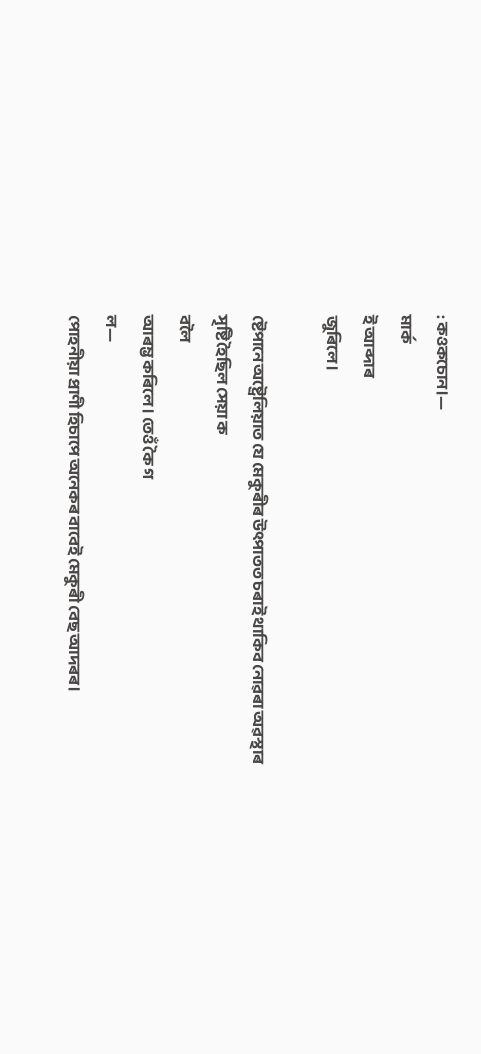: কওকচোন।—
মাৰ্ক
ই আব্দাৰ
জুৰিলে।

ষ্টেপানে অষ্ট্ৰেলিয়াত যে মেকুৰীৰ উৎপাতত চৰাই থাকিব নোৱৰা অৱস্থাৰ
সৃষ্টি হৈছিল সেয়া ক
বলৈ
আৰম্ভ কৰিলে। তেওঁ কৈ গ
ল—
পোহনীয়া প্রাণী হিচাপে অনেকৰ বাবেই মেকুৰী বেছ আদৰৰ।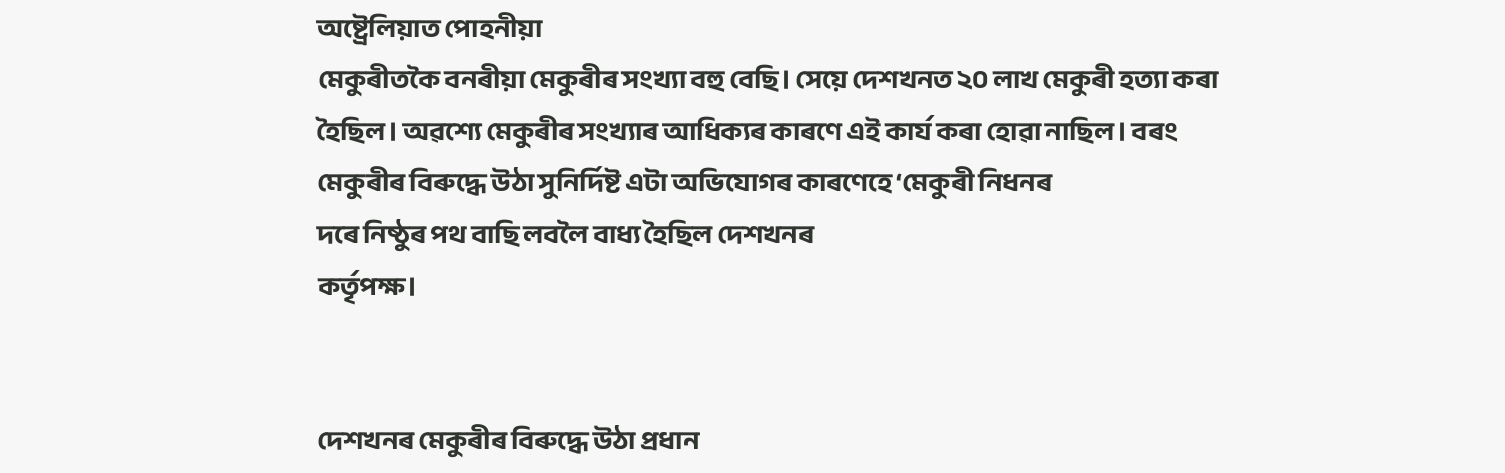অষ্ট্ৰেলিয়াত পোহনীয়া
মেকুৰীতকৈ বনৰীয়া মেকুৰীৰ সংখ্যা বহু বেছি। সেয়ে দেশখনত ২০ লাখ মেকুৰী হত্যা কৰা
হৈছিল। অৱশ্যে মেকুৰীৰ সংখ্যাৰ আধিক্যৰ কাৰণে এই কাৰ্য কৰা হোৱা নাছিল। বৰং
মেকুৰীৰ বিৰুদ্ধে উঠা সুনির্দিষ্ট এটা অভিযোগৰ কাৰণেহে ‘মেকুৰী নিধনৰ
দৰে নিষ্ঠুৰ পথ বাছি লবলৈ বাধ্য হৈছিল দেশখনৰ
কর্তৃপক্ষ।


দেশখনৰ মেকুৰীৰ বিৰুদ্ধে উঠা প্রধান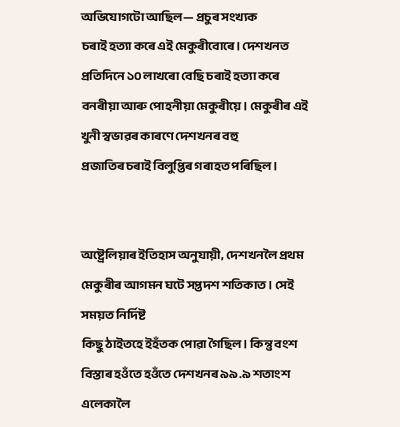অভিযোগটো আছিল— প্রচুৰ সংখ্যক
চৰাই হত্যা কৰে এই মেকুৰীবোৰে। দেশখনত প্রতিদিনে ১০ লাখৰো বেছি চৰাই হত্যা কৰে
বনৰীয়া আৰু পোহনীয়া মেকুৰীয়ে। মেকুৰীৰ এই খুনী স্বভাৱৰ কাৰণে দেশখনৰ বহু
প্রজাতিৰ চৰাই বিলুপ্তিৰ গৰাহত পৰিছিল।


অষ্ট্ৰেলিয়াৰ ইতিহাস অনুযায়ী, দেশখনলৈ প্রথম মেকুৰীৰ আগমন ঘটে সপ্তদশ শতিকাত। সেই সময়ত নির্দিষ্ট
কিছু ঠাইতহে ইহঁতক পোৱা গৈছিল। কিন্তু বংশ বিস্তাৰ হওঁতে হওঁতে দেশখনৰ ৯৯.৯ শতাংশ
এলেকালৈ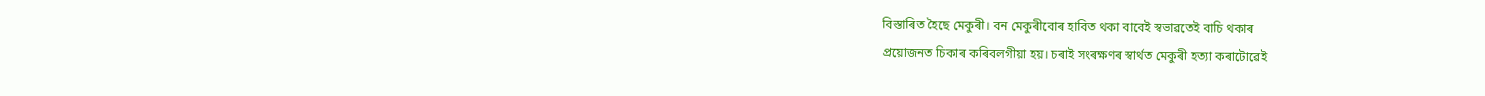বিস্তাৰিত হৈছে মেকুৰী। বন মেকুৰীবোৰ হাবিত থকা বাবেই স্বভাৱতেই বাচি থকাৰ
প্রয়োজনত চিকাৰ কৰিবলগীয়া হয়। চৰাই সংৰক্ষণৰ স্বার্থত মেকুৰী হত্যা কৰাটোৱেই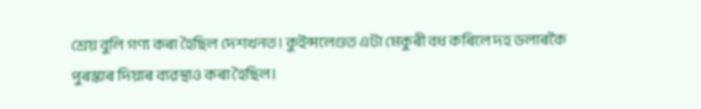শ্রেয় বুলি গণ্য কৰা হৈছিল দেশখনত। কুইন্সলেণ্ডত এটা মেকুৰী বধ কৰিলে দহ ডলাৰকৈ
পুৰস্কাৰ দিয়াৰ ব্যৱস্থাও কৰা হৈছিল।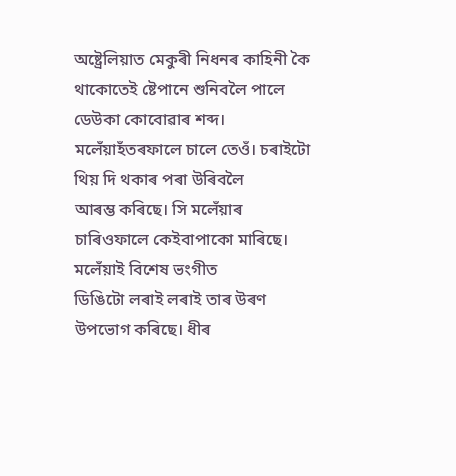অষ্ট্ৰেলিয়াত মেকুৰী নিধনৰ কাহিনী কৈ থাকোতেই ষ্টেপানে শুনিবলৈ পালে
ডেউকা কোবোৱাৰ শব্দ। মলেঁয়াহঁতৰফালে চালে তেওঁ। চৰাইটো থিয় দি থকাৰ পৰা উৰিবলৈ
আৰম্ভ কৰিছে। সি মলেঁয়াৰ চাৰিওফালে কেইবাপাকো মাৰিছে। মলেঁয়াই বিশেষ ভংগীত
ডিঙিটো লৰাই লৰাই তাৰ উৰণ উপভোগ কৰিছে। ধীৰ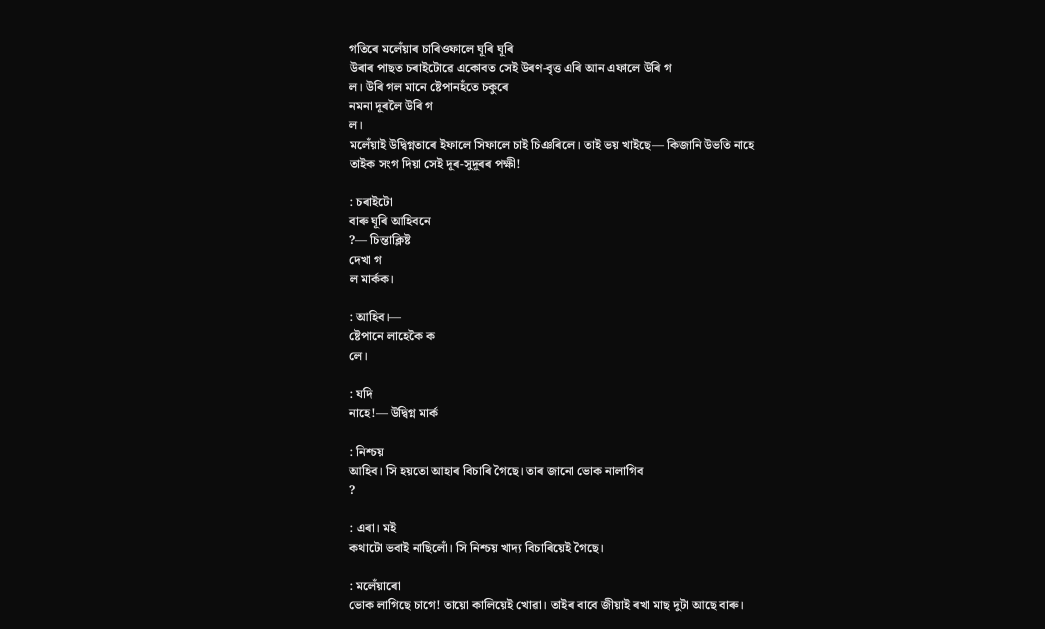গতিৰে মলেঁয়াৰ চাৰিওফালে ঘূৰি ঘূৰি
উৰাৰ পাছত চৰাইটোৱে একোবত সেই উৰণ-বৃত্ত এৰি আন এফালে উৰি গ
ল। উৰি গল মানে ষ্টেপানহঁতে চকুৰে
নমনা দূৰলৈ উৰি গ
ল।
মলেঁয়াই উদ্বিগ্নতাৰে ইফালে সিফালে চাই চিঞৰিলে। তাই ভয় খাইছে— কিজানি উভতি নাহে
তাইক সংগ দিয়া সেই দূৰ-সুদূৰৰ পক্ষী!

: চৰাইটো
বাৰু ঘূৰি আহিবনে
?— চিন্তাক্লিষ্ট
দেখা গ
ল মাৰ্কক।

: আহিব।—
ষ্টেপানে লাহেকৈ ক
লে।

: যদি
নাহে!— উদ্বিগ্ন মাৰ্ক

: নিশ্চয়
আহিব। সি হয়তো আহাৰ বিচাৰি গৈছে। তাৰ জানো ভোক নালাগিব
?

: এৰা। মই
কথাটো ভবাই নাছিলোঁ। সি নিশ্চয় খাদ্য বিচাৰিয়েই গৈছে।

: মলেঁয়াৰো
ভোক লাগিছে চাগে! তায়ো কালিয়েই খোৱা। তাইৰ বাবে জীয়াই ৰখা মাছ দুটা আছে বাৰু।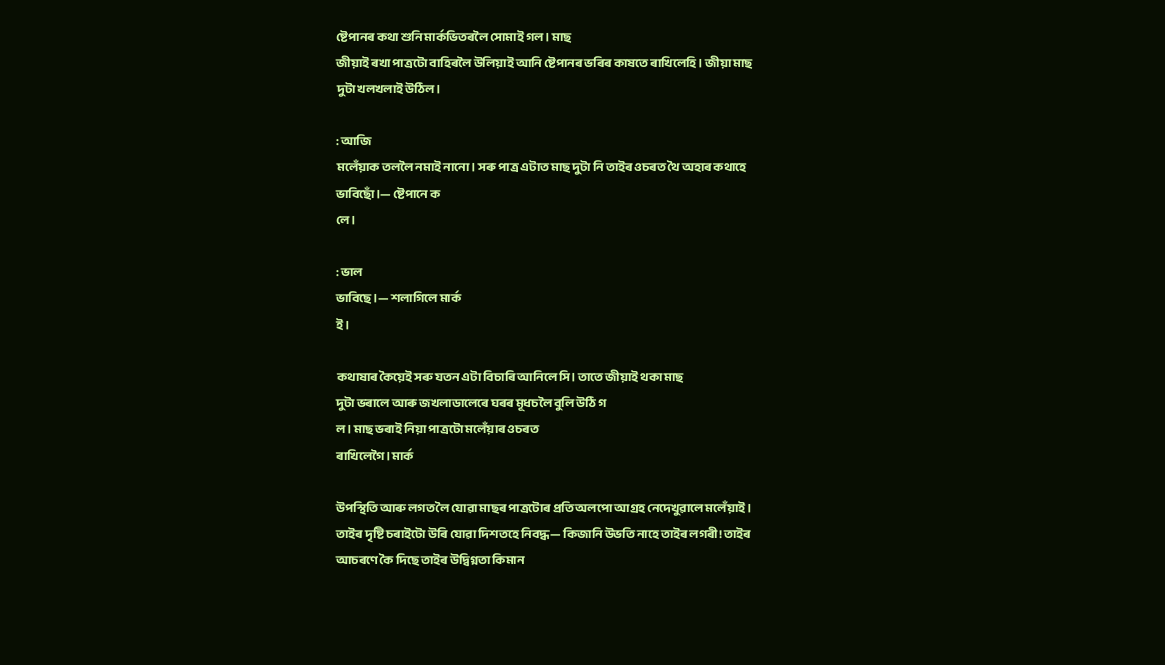ষ্টেপানৰ কথা শুনি মাৰ্কভিতৰলৈ সোমাই গল। মাছ
জীয়াই ৰখা পাত্ৰটো বাহিৰলৈ উলিয়াই আনি ষ্টেপানৰ ভৰিৰ কাষতে ৰাখিলেহি। জীয়া মাছ
দুটা খলখলাই উঠিল।

: আজি
মলেঁয়াক তললৈ নমাই নানো। সৰু পাত্ৰ এটাত মাছ দুটা নি তাইৰ ওচৰত থৈ অহাৰ কথাহে
ভাবিছোঁ।— ষ্টেপানে ক
লে।

: ভাল
ভাবিছে।— শলাগিলে মাৰ্ক
ই।

কথাষাৰ কৈয়েই সৰু যতন এটা বিচাৰি আনিলে সি। তাতে জীয়াই থকা মাছ
দুটা ভৰালে আৰু জখলাডালেৰে ঘৰৰ মূধচলৈ বুলি উঠি গ
ল। মাছ ভৰাই নিয়া পাত্ৰটো মলেঁয়াৰ ওচৰত
ৰাখিলেগৈ। মাৰ্ক

উপস্থিতি আৰু লগত লৈ যোৱা মাছৰ পাত্ৰটোৰ প্ৰতি অলপো আগ্ৰহ নেদেখুৱালে মলেঁয়াই।
তাইৰ দৃষ্টি চৰাইটো উৰি যোৱা দিশতহে নিবদ্ধ— কিজানি উভতি নাহে তাইৰ লগৰী! তাইৰ
আচৰণে কৈ দিছে তাইৰ উদ্বিগ্নতা কিমান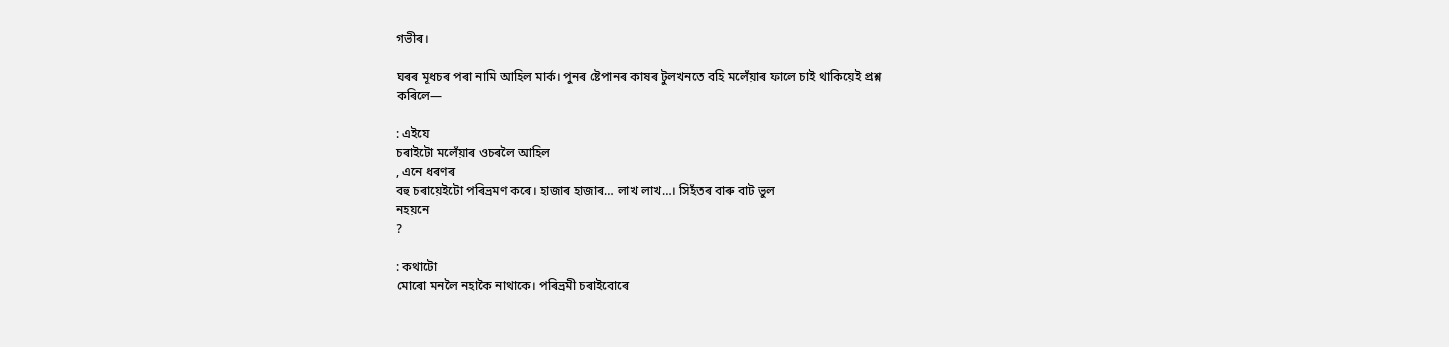গভীৰ।

ঘৰৰ মূধচৰ পৰা নামি আহিল মাৰ্ক। পুনৰ ষ্টেপানৰ কাষৰ টুলখনতে বহি মলেঁয়াৰ ফালে চাই থাকিয়েই প্ৰশ্ন
কৰিলে—

: এইযে
চৰাইটো মলেঁয়াৰ ওচৰলৈ আহিল
, এনে ধৰণৰ
বহু চৰায়েইটো পৰিভ্ৰমণ কৰে। হাজাৰ হাজাৰ… লাখ লাখ…। সিহঁতৰ বাৰু বাট ভুল
নহয়নে
?

: কথাটো
মোৰো মনলৈ নহাকৈ নাথাকে। পৰিভ্ৰমী চৰাইবোৰে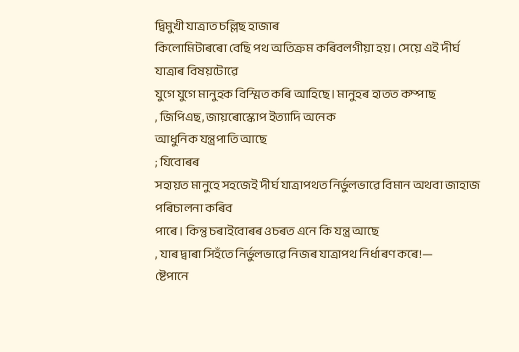দ্বিমুখী যাত্রাত চল্লিছ হাজাৰ
কিলোমিটাৰৰো বেছি পথ অতিক্রম কৰিবলগীয়া হয়। সেয়ে এই দীর্ঘ যাত্রাৰ বিষয়টোৱে
যুগে যুগে মানুহক বিস্মিত কৰি আহিছে। মানুহৰ হাতত কম্পাছ
, জিপিএছ, জায়ৰোস্কোপ ইত্যাদি অনেক
আধুনিক যন্ত্রপাতি আছে
; যিবোৰৰ
সহায়ত মানুহে সহজেই দীর্ঘ যাত্রাপথত নির্ভুলভাৱে বিমান অথবা জাহাজ পৰিচালনা কৰিব
পাৰে। কিন্তু চৰাইবোৰৰ ওচৰত এনে কি যন্ত্র আছে
, যাৰ দ্বাৰা সিহঁতে নির্ভুলভাৱে নিজৰ যাত্রাপথ নির্ধাৰণ কৰে!—
ষ্টেপানে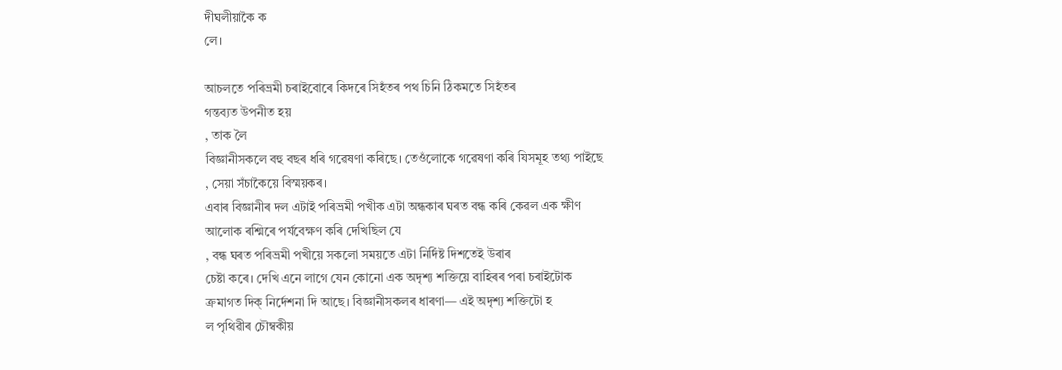দীঘলীয়াকৈ ক
লে।

আচলতে পৰিভ্ৰমী চৰাইবোৰে কিদৰে সিহঁতৰ পথ চিনি ঠিকমতে সিহঁতৰ
গন্তব্যত উপনীত হয়
, তাক লৈ
বিজ্ঞানীসকলে বহু বছৰ ধৰি গৱেষণা কৰিছে। তেওঁলোকে গৱেষণা কৰি যিসমূহ তথ্য পাইছে
, সেয়া সঁচাকৈয়ে বিস্ময়কৰ।
এবাৰ বিজ্ঞানীৰ দল এটাই পৰিভ্ৰমী পখীক এটা অন্ধকাৰ ঘৰত বন্ধ কৰি কেৱল এক ক্ষীণ
আলোক ৰশ্মিৰে পর্যবেক্ষণ কৰি দেখিছিল যে
, বন্ধ ঘৰত পৰিভ্ৰমী পখীয়ে সকলো সময়তে এটা নির্দিষ্ট দিশতেই উৰাৰ
চেষ্টা কৰে। দেখি এনে লাগে যেন কোনো এক অদৃশ্য শক্তিয়ে বাহিৰৰ পৰা চৰাইটোক
ক্রমাগত দিক্ নির্দেশনা দি আছে। বিজ্ঞানীসকলৰ ধাৰণা— এই অদৃশ্য শক্তিটো হ
ল পৃথিৱীৰ চৌম্বকীয়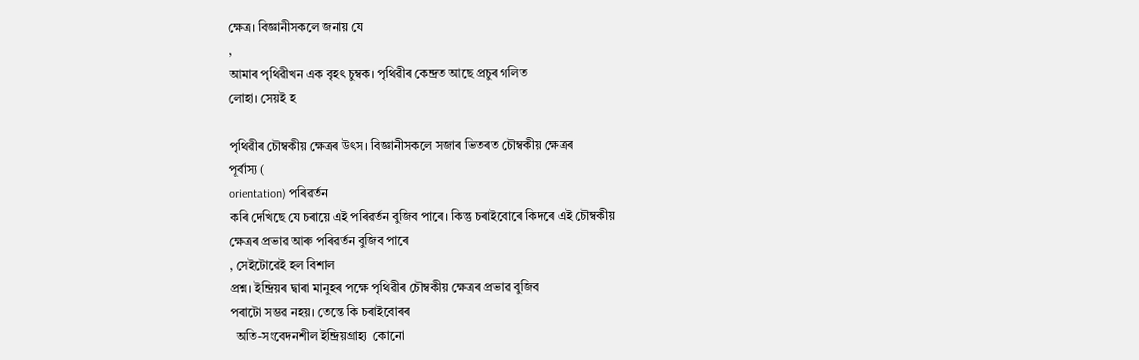ক্ষেত্র। বিজ্ঞানীসকলে জনায় যে
,
আমাৰ পৃথিৱীখন এক বৃহৎ চুম্বক। পৃথিৱীৰ কেন্দ্রত আছে প্রচুৰ গলিত
লোহা। সেয়ই হ

পৃথিৱীৰ চৌম্বকীয় ক্ষেত্রৰ উৎস। বিজ্ঞানীসকলে সজাৰ ভিতৰত চৌম্বকীয় ক্ষেত্রৰ
পূর্বাস্য (
orientation) পৰিৱর্তন
কৰি দেখিছে যে চৰায়ে এই পৰিৱর্তন বুজিব পাৰে। কিন্তু চৰাইবোৰে কিদৰে এই চৌম্বকীয়
ক্ষেত্রৰ প্রভাৱ আৰু পৰিৱর্তন বুজিব পাৰে
, সেইটোৱেই হল বিশাল
প্রশ্ন। ইন্দ্রিয়ৰ দ্বাৰা মানুহৰ পক্ষে পৃথিৱীৰ চৌম্বকীয় ক্ষেত্রৰ প্রভাৱ বুজিব
পৰাটো সম্ভৱ নহয়। তেন্তে কি চৰাইবোৰৰ
  অতি-সংবেদনশীল ইন্দ্রিয়গ্রাহ্য  কোনো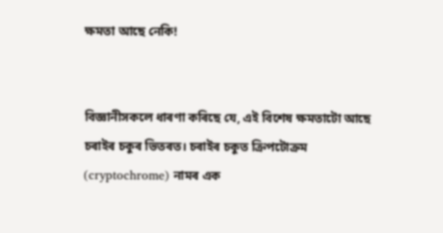ক্ষমতা আছে নেকি!


বিজ্ঞানীসকলে ধাৰণা কৰিছে যে, এই বিশেষ ক্ষমতাটো আছে চৰাইৰ চকুৰ ভিতৰত। চৰাইৰ চকুত ক্রিপটোক্রম (cryptochrome) নামৰ এক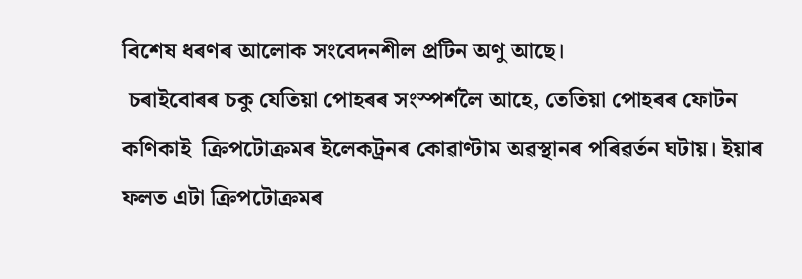বিশেষ ধৰণৰ আলোক সংবেদনশীল প্রটিন অণু আছে।
 চৰাইবোৰৰ চকু যেতিয়া পোহৰৰ সংস্পর্শলৈ আহে, তেতিয়া পোহৰৰ ফোটন কণিকাই  ক্রিপটোক্রমৰ ইলেকট্রনৰ কোৱাণ্টাম অৱস্থানৰ পৰিৱর্তন ঘটায়। ইয়াৰ ফলত এটা ক্রিপটোক্রমৰ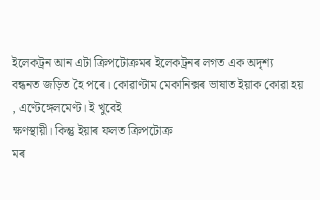ইলেকট্রন আন এটা ক্রিপটোক্রমৰ ইলেকট্রনৰ লগত এক অদৃশ্য
বন্ধনত জড়িত হৈ পৰে। কোৱাণ্টাম মেকানিক্সৰ ভাষাত ইয়াক কোৱা হয়
, এণ্টেঙ্গেলমেণ্ট। ই খুবেই
ক্ষণস্থায়ী। কিন্তু ইয়াৰ ফলত ক্রিপটোক্র
মৰ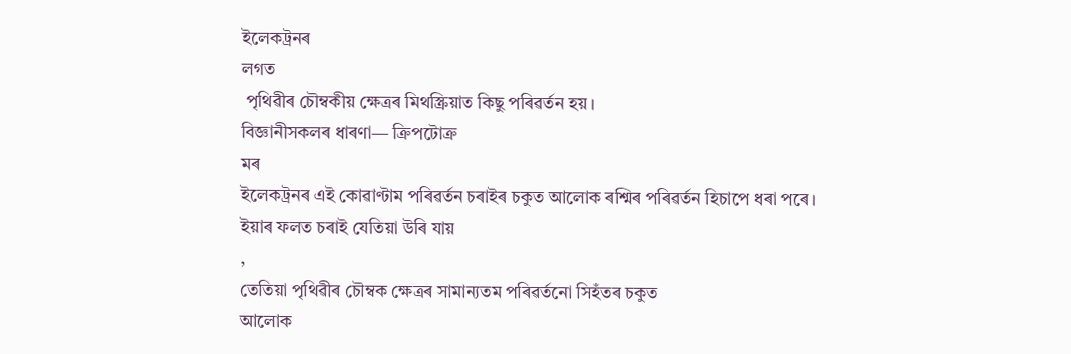ইলেকট্রনৰ
লগত
 পৃথিৱীৰ চৌম্বকীয় ক্ষেত্রৰ মিথস্ক্রিয়াত কিছু পৰিৱর্তন হয়।
বিজ্ঞানীসকলৰ ধাৰণা— ক্রিপটোক্র
মৰ
ইলেকট্রনৰ এই কোৱাণ্টাম পৰিৱর্তন চৰাইৰ চকুত আলোক ৰশ্মিৰ পৰিৱর্তন হিচাপে ধৰা পৰে।
ইয়াৰ ফলত চৰাই যেতিয়া উৰি যায়
,
তেতিয়া পৃথিৱীৰ চৌম্বক ক্ষেত্রৰ সামান্যতম পৰিৱর্তনো সিহঁতৰ চকুত
আলোক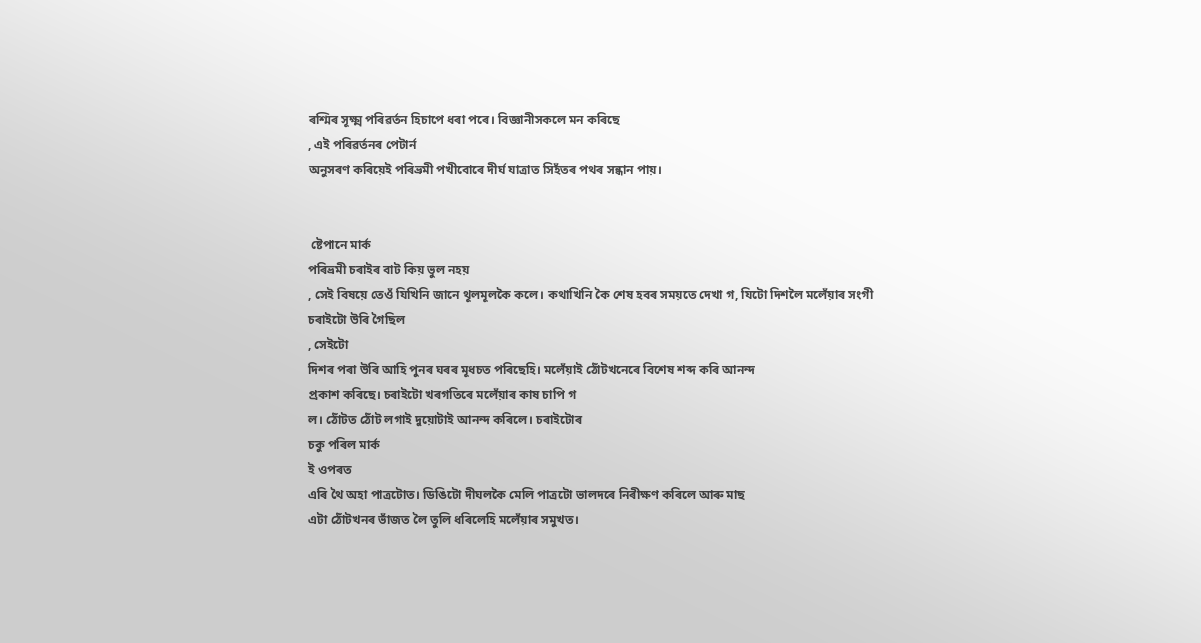ৰশ্মিৰ সূক্ষ্ম পৰিৱর্তন হিচাপে ধৰা পৰে। বিজ্ঞানীসকলে মন কৰিছে
, এই পৰিৱর্তনৰ পেটার্ন
অনুসৰণ কৰিয়েই পৰিভ্ৰমী পখীবোৰে দীর্ঘ যাত্রাত সিহঁতৰ পথৰ সন্ধান পায়।


 ষ্টেপানে মাৰ্ক
পৰিভ্ৰমী চৰাইৰ বাট কিয় ভুল নহয়
, সেই বিষয়ে তেওঁ যিখিনি জানে থূলমূলকৈ কলে। কথাখিনি কৈ শেষ হবৰ সময়তে দেখা গ, যিটো দিশলৈ মলেঁয়াৰ সংগী
চৰাইটো উৰি গৈছিল
, সেইটো
দিশৰ পৰা উৰি আহি পুনৰ ঘৰৰ মূধচত পৰিছেহি। মলেঁয়াই ঠোঁটখনেৰে বিশেষ শব্দ কৰি আনন্দ
প্ৰকাশ কৰিছে। চৰাইটো খৰগতিৰে মলেঁয়াৰ কাষ চাপি গ
ল। ঠোঁটত ঠোঁট লগাই দুয়োটাই আনন্দ কৰিলে। চৰাইটোৰ
চকু পৰিল মাৰ্ক
ই ওপৰত
এৰি থৈ অহা পাত্ৰটোত। ডিঙিটো দীঘলকৈ মেলি পাত্ৰটো ভালদৰে নিৰীক্ষণ কৰিলে আৰু মাছ
এটা ঠোঁটখনৰ ভাঁজত লৈ তুলি ধৰিলেহি মলেঁয়াৰ সমুখত।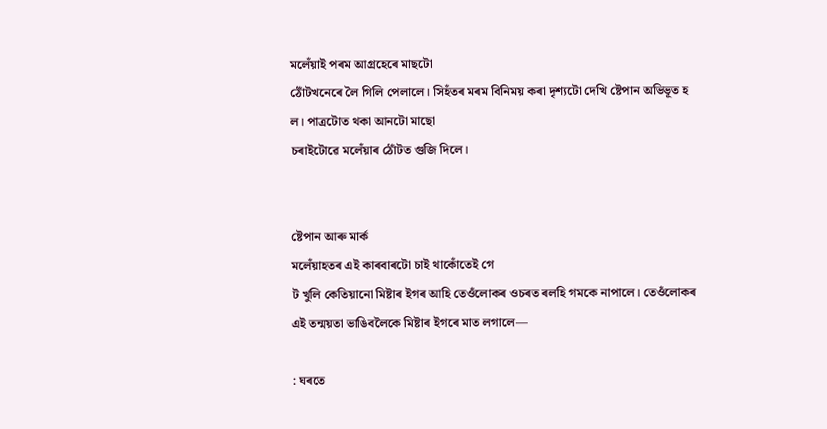মলেঁয়াই পৰম আগ্ৰহেৰে মাছটো
ঠোঁটখনেৰে লৈ গিলি পেলালে। সিহঁতৰ মৰম বিনিময় কৰা দৃশ্যটো দেখি ষ্টেপান অভিভূত হ
ল। পাত্ৰটোত থকা আনটো মাছো
চৰাইটোৱে মলেঁয়াৰ ঠোঁটত গুজি দিলে।


ষ্টেপান আৰু মাৰ্ক
মলেঁয়াহতৰ এই কাৰবাৰটো চাই থাকোঁতেই গে
ট খুলি কেতিয়ানো মিষ্টাৰ ইগৰ আহি তেওঁলোকৰ ওচৰত ৰলহি গমকে নাপালে। তেওঁলোকৰ
এই তন্ময়তা ভাঙিবলৈকে মিষ্টাৰ ইগৰে মাত লগালে—

: ঘৰতে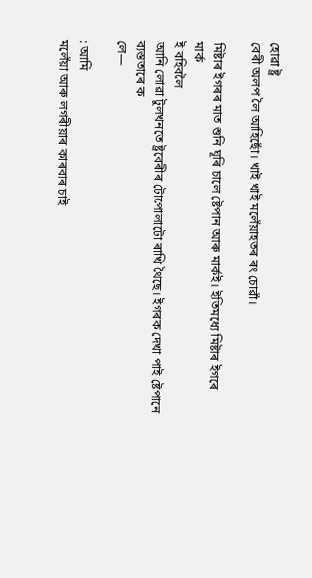হোৱা ষ্ট্ৰ
বেৰী অলপ লৈ আহিছোঁ। খাই খাই মলেঁয়াহতৰ ৰং চোৱাঁ।

মিষ্টাৰ ইগৰৰ মাত শুনি ঘূৰি চালে ষ্টেপান আৰু মাৰ্কই। ইতিমধ্যে মিষ্টাৰ ইগৰে
মাৰ্ক
ই বহিবলৈ
আনি লোৱা টুলখনতে ষ্ট্ৰবেৰীৰ টোপোলাটো ৰাখি থৈছে। ইগৰক দেখা পাই ষ্টেপানে
ব্যস্ততাৰে ক
লে—

: আমি
মলেঁয়া আৰু লগৰীয়াৰ কাৰবাৰ চাই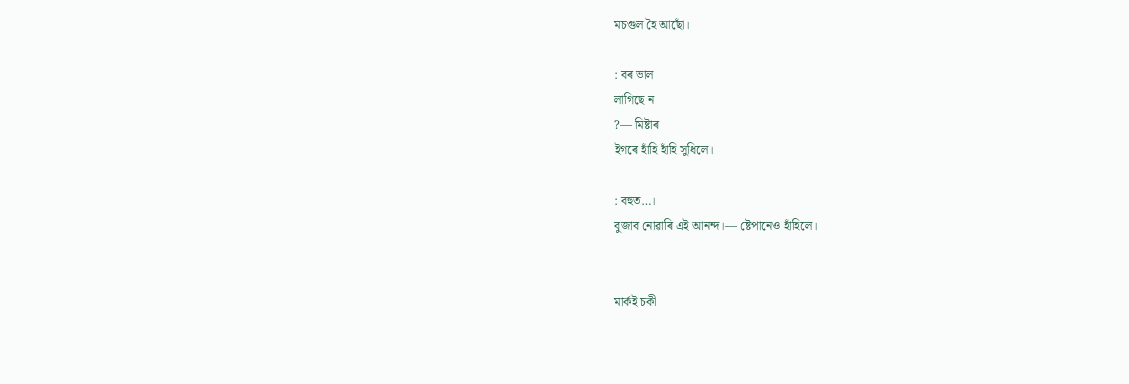মচগুল হৈ আছোঁ।

: বৰ ভাল
লাগিছে ন
?— মিষ্টাৰ
ইগৰে হাঁহি হাঁহি সুধিলে।

: বহুত…।
বুজাব নোৱাৰি এই আনন্দ।— ষ্টেপানেও হাঁহিলে।


মাৰ্কই চকী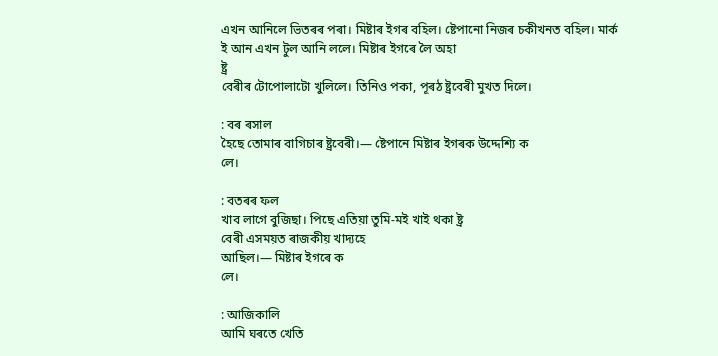এখন আনিলে ভিতৰৰ পৰা। মিষ্টাৰ ইগৰ বহিল। ষ্টেপানো নিজৰ চকীখনত বহিল। মাৰ্ক
ই আন এখন টুল আনি ললে। মিষ্টাৰ ইগৰে লৈ অহা
ষ্ট্ৰ
বেৰীৰ টোপোলাটো খুলিলে। তিনিও পকা, পূৰঠ ষ্ট্ৰবেৰী মুখত দিলে।

: বৰ ৰসাল
হৈছে তোমাৰ বাগিচাৰ ষ্ট্ৰবেৰী।— ষ্টেপানে মিষ্টাৰ ইগৰক উদ্দেশ্যি ক
লে।

: বতৰৰ ফল
খাব লাগে বুজিছা। পিছে এতিয়া তুমি-মই খাই থকা ষ্ট্ৰ
বেৰী এসময়ত ৰাজকীয় খাদ্যহে
আছিল।— মিষ্টাৰ ইগৰে ক
লে।

: আজিকালি
আমি ঘৰতে খেতি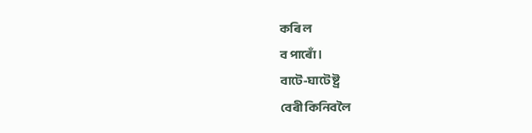কৰি ল
ব পাৰোঁ।
বাটে-ঘাটে ষ্ট্ৰ
বেৰী কিনিবলৈ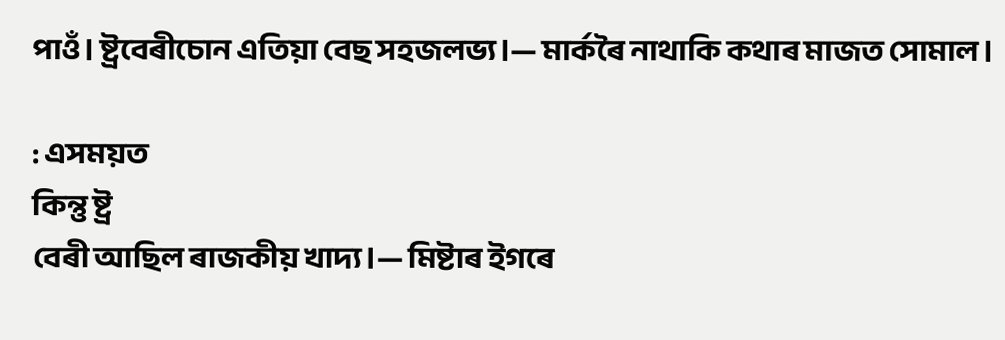পাওঁ। ষ্ট্ৰবেৰীচোন এতিয়া বেছ সহজলভ্য।— মাৰ্কৰৈ নাথাকি কথাৰ মাজত সোমাল।

: এসময়ত
কিন্তু ষ্ট্ৰ
বেৰী আছিল ৰাজকীয় খাদ্য।— মিষ্টাৰ ইগৰে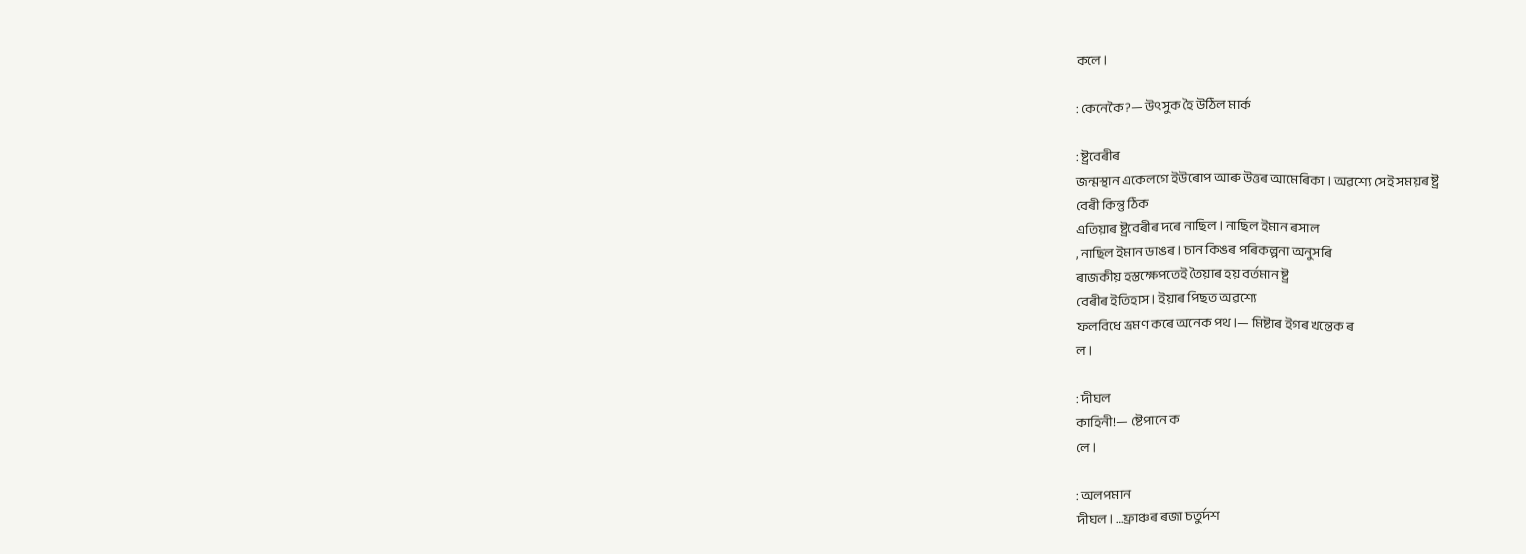কলে।

: কেনেকৈ?— উৎসুক হৈ উঠিল মাৰ্ক

: ষ্ট্ৰবেৰীৰ
জন্মস্থান একেলগে ইউৰোপ আৰু উত্তৰ আমেৰিকা। অৱশ্যে সেই সময়ৰ ষ্ট্ৰ
বেৰী কিন্তু ঠিক
এতিয়াৰ ষ্ট্ৰবেৰীৰ দৰে নাছিল। নাছিল ইমান ৰসাল
, নাছিল ইমান ডাঙৰ। চান কিঙৰ পৰিকল্পনা অনুসৰি
ৰাজকীয় হস্তক্ষেপতেই তৈয়াৰ হয় বর্তমান ষ্ট্ৰ
বেৰীৰ ইতিহাস। ইয়াৰ পিছত অৱশ্যে
ফলবিধে ভ্রমণ কৰে অনেক পথ।— মিষ্টাৰ ইগৰ খন্তেক ৰ
ল।

: দীঘল
কাহিনী!— ষ্টেপানে ক
লে।

: অলপমান
দীঘল। …ফ্রাঞ্চৰ ৰজা চতুর্দশ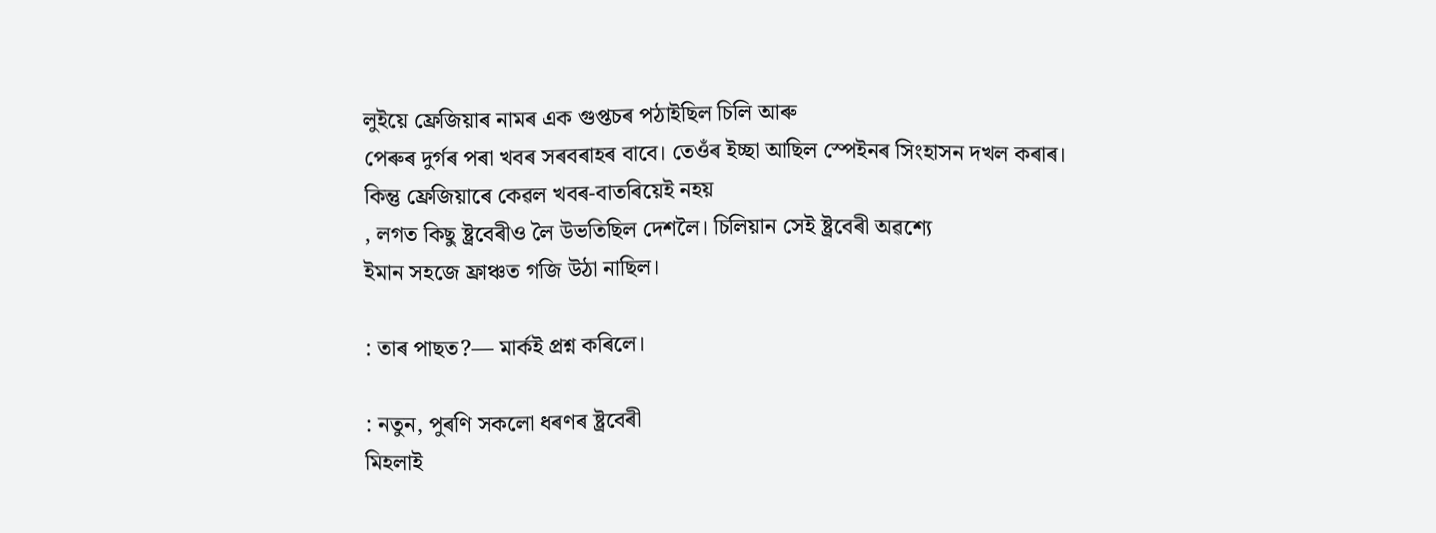লুইয়ে ফ্রেজিয়াৰ নামৰ এক গুপ্তচৰ পঠাইছিল চিলি আৰু
পেৰুৰ দুর্গৰ পৰা খবৰ সৰবৰাহৰ বাবে। তেওঁৰ ইচ্ছা আছিল স্পেইনৰ সিংহাসন দখল কৰাৰ।
কিন্তু ফ্রেজিয়াৰে কেৱল খবৰ-বাতৰিয়েই নহয়
, লগত কিছু ষ্ট্ৰবেৰীও লৈ উভতিছিল দেশলৈ। চিলিয়ান সেই ষ্ট্ৰবেৰী অৱশ্যে
ইমান সহজে ফ্রাঞ্চত গজি উঠা নাছিল।

: তাৰ পাছত?— মাৰ্কই প্ৰশ্ন কৰিলে।

: নতুন, পুৰণি সকলো ধৰণৰ ষ্ট্ৰবেৰী
মিহলাই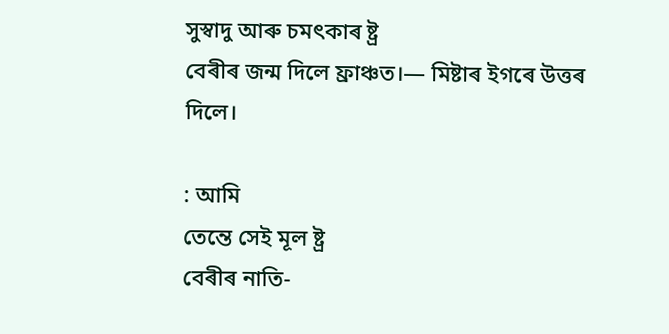সুস্বাদু আৰু চমৎকাৰ ষ্ট্ৰ
বেৰীৰ জন্ম দিলে ফ্ৰাঞ্চত।— মিষ্টাৰ ইগৰে উত্তৰ
দিলে।

: আমি
তেন্তে সেই মূল ষ্ট্ৰ
বেৰীৰ নাতি-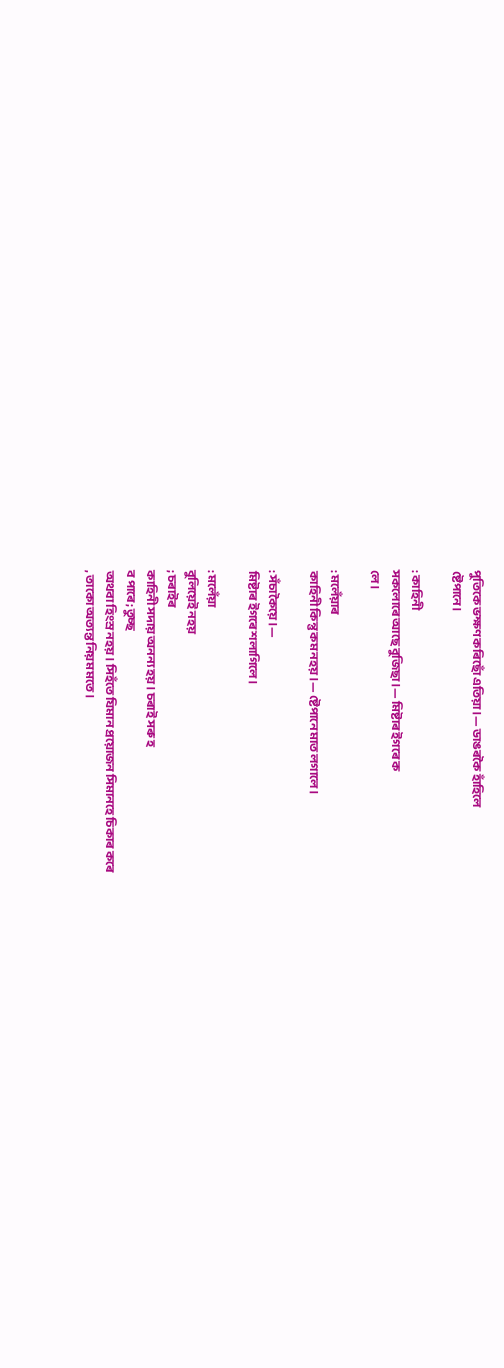পুতিকে ভক্ষণ কৰিছোঁ এতিয়া।— ডাঙৰকৈ হাঁহিলে
ষ্টেপানে।

: কাহিনী
সকলোৰে আছে বুজিছা।— মিষ্টাৰ ইগৰে ক
লে।

: মলেঁয়াৰ
কাহিনী কিন্তু কম নহয়।— ষ্টেপানে মাত লগালে।

: সঁচাকৈয়ে।—
মিষ্টাৰ ইগৰে শলাগিলে।

: মলেঁয়া
বুলিয়েই নহয়
; চৰাইৰ
কাহিনী সদায় অনন্য হয়। চৰাই সৰু হ
ব পাৰে; তুচ্ছ
অথবা হিংস্র নহয়। সিহঁতে যিমান প্রয়োজন সিমানহে চিকাৰ কৰে
, তাকো অত্যন্ত নিয়ম মতে।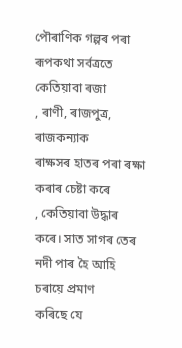পৌৰাণিক গল্পৰ পৰা ৰূপকথা সর্বত্রতে কেতিয়াবা ৰজা
, ৰাণী, ৰাজপুত্র, ৰাজকন্যাক
ৰাক্ষসৰ হাতৰ পৰা ৰক্ষা কৰাৰ চেষ্টা কৰে
, কেতিয়াবা উদ্ধাৰ কৰে। সাত সাগৰ তেৰ নদী পাৰ হৈ আহি চৰায়ে প্রমাণ
কৰিছে যে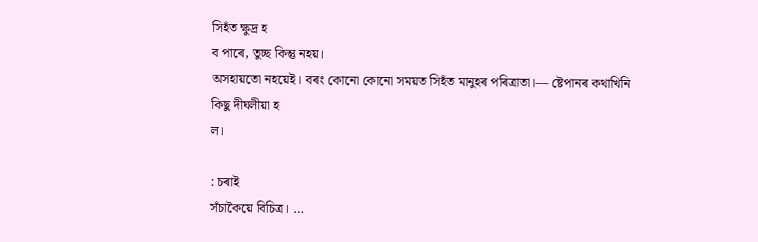সিহঁত ক্ষুদ্র হ
ব পাৰে, তুচ্ছ কিন্তু নহয়।
অসহায়তো নহয়েই। বৰং কোনো কোনো সময়ত সিহঁত মানুহৰ পৰিত্রাতা।— ষ্টেপানৰ কথাখিনি
কিছু দীঘলীয়া হ
ল।

: চৰাই
সঁচাকৈয়ে বিচিত্ৰ। …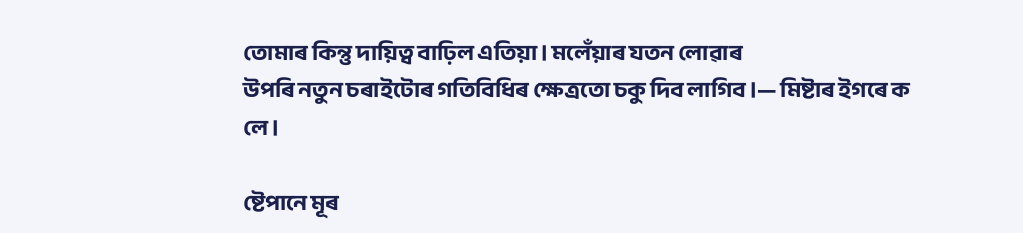তোমাৰ কিন্তু দায়িত্ব বাঢ়িল এতিয়া। মলেঁয়াৰ যতন লোৱাৰ
উপৰি নতুন চৰাইটোৰ গতিবিধিৰ ক্ষেত্ৰতো চকু দিব লাগিব।— মিষ্টাৰ ইগৰে ক
লে।

ষ্টেপানে মূৰ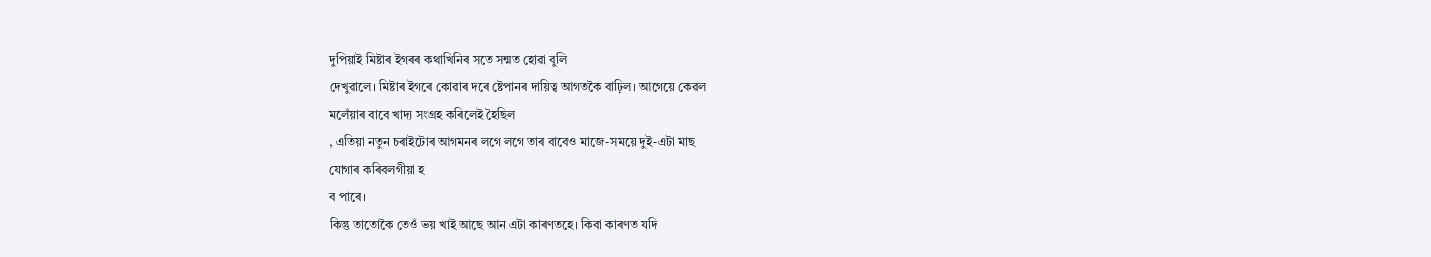দুপিয়াই মিষ্টাৰ ইগৰৰ কথাখিনিৰ সতে সন্মত হোৱা বুলি
দেখুৱালে। মিষ্টাৰ ইগৰে কোৱাৰ দৰে ষ্টেপানৰ দায়িত্ব আগতকৈ বাঢ়িল। আগেয়ে কেৱল
মলেঁয়াৰ বাবে খাদ্য সংগ্ৰহ কৰিলেই হৈছিল
, এতিয়া নতুন চৰাইটোৰ আগমনৰ লগে লগে তাৰ বাবেও মাজে-সময়ে দুই-এটা মাছ
যোগাৰ কৰিবলগীয়া হ
ব পাৰে।
কিন্তু তাতোকৈ তেওঁ ভয় খাই আছে আন এটা কাৰণতহে। কিবা কাৰণত যদি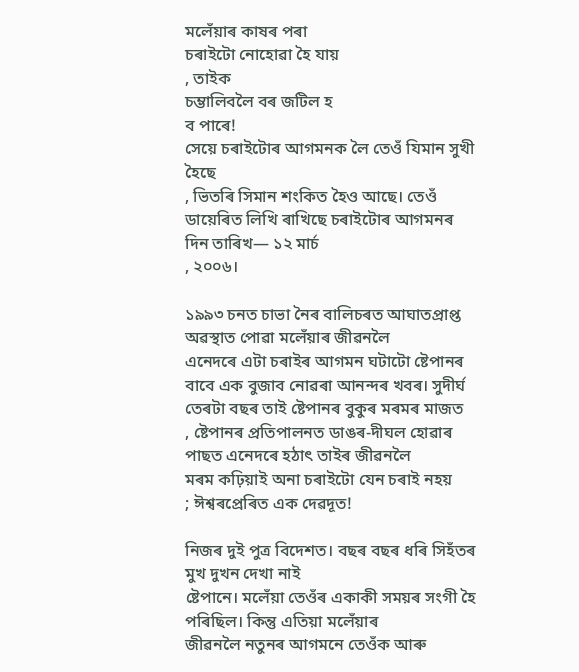মলেঁয়াৰ কাষৰ পৰা
চৰাইটো নোহোৱা হৈ যায়
, তাইক
চম্ভালিবলৈ বৰ জটিল হ
ব পাৰে!
সেয়ে চৰাইটোৰ আগমনক লৈ তেওঁ যিমান সুখী হৈছে
, ভিতৰি সিমান শংকিত হৈও আছে। তেওঁ ডায়েৰিত লিখি ৰাখিছে চৰাইটোৰ আগমনৰ
দিন তাৰিখ— ১২ মাৰ্চ
, ২০০৬।

১৯৯৩ চনত চাভা নৈৰ বালিচৰত আঘাতপ্ৰাপ্ত অৱস্থাত পোৱা মলেঁয়াৰ জীৱনলৈ
এনেদৰে এটা চৰাইৰ আগমন ঘটাটো ষ্টেপানৰ বাবে এক বুজাব নোৱৰা আনন্দৰ খবৰ। সুদীৰ্ঘ
তেৰটা বছৰ তাই ষ্টেপানৰ বুকুৰ মৰমৰ মাজত
, ষ্টেপানৰ প্ৰতিপালনত ডাঙৰ-দীঘল হোৱাৰ পাছত এনেদৰে হঠাৎ তাইৰ জীৱনলৈ
মৰম কঢ়িয়াই অনা চৰাইটো যেন চৰাই নহয়
; ঈশ্বৰপ্ৰেৰিত এক দেৱদূত!

নিজৰ দুই পুত্ৰ বিদেশত। বছৰ বছৰ ধৰি সিহঁতৰ মুখ দুখন দেখা নাই
ষ্টেপানে। মলেঁয়া তেওঁৰ একাকী সময়ৰ সংগী হৈ পৰিছিল। কিন্তু এতিয়া মলেঁয়াৰ
জীৱনলৈ নতুনৰ আগমনে তেওঁক আৰু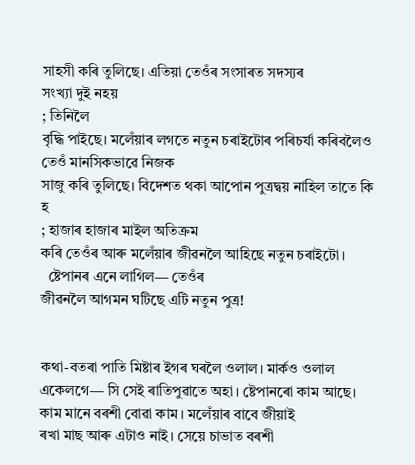সাহসী কৰি তুলিছে। এতিয়া তেওঁৰ সংসাৰত সদস্যৰ
সংখ্যা দুই নহয়
; তিনিলৈ
বৃদ্ধি পাইছে। মলেঁয়াৰ লগতে নতুন চৰাইটোৰ পৰিচৰ্যা কৰিবলৈও তেওঁ মানসিকভাৱে নিজক
সাজু কৰি তুলিছে। বিদেশত থকা আপোন পুত্ৰদ্বয় নাহিল তাতে কি হ
; হাজাৰ হাজাৰ মাইল অতিক্ৰম
কৰি তেওঁৰ আৰু মলেঁয়াৰ জীৱনলৈ আহিছে নতুন চৰাইটো।
  ষ্টেপানৰ এনে লাগিল— তেওঁৰ
জীৱনলৈ আগমন ঘটিছে এটি নতুন পুত্ৰ!


কথা-বতৰা পাতি মিষ্টাৰ ইগৰ ঘৰলৈ ওলাল। মাৰ্কও ওলাল একেলগে— সি সেই ৰাতিপুৱাতে অহা। ষ্টেপানৰো কাম আছে। কাম মানে বৰশী বোৱা কাম। মলেঁয়াৰ বাবে জীয়াই
ৰখা মাছ আৰু এটাও নাই। সেয়ে চাভাত বৰশী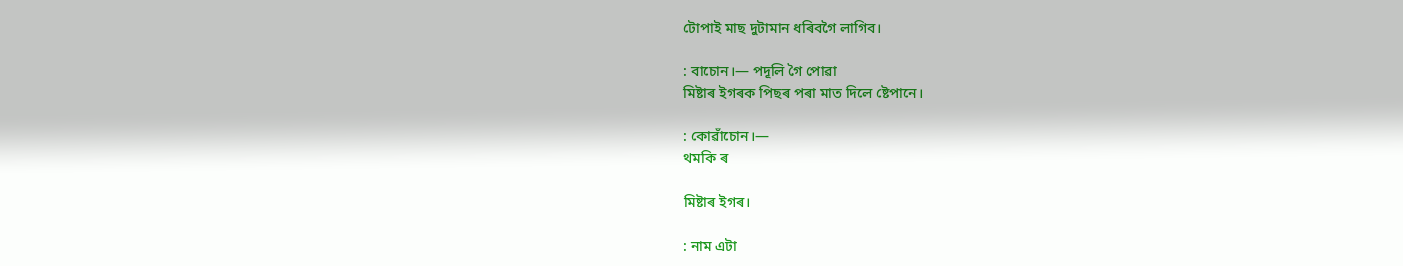টোপাই মাছ দুটামান ধৰিবগৈ লাগিব।

: বাচোন।— পদূলি গৈ পোৱা
মিষ্টাৰ ইগৰক পিছৰ পৰা মাত দিলে ষ্টেপানে।

: কোৱাঁচোন।—
থমকি ৰ

মিষ্টাৰ ইগৰ।

: নাম এটা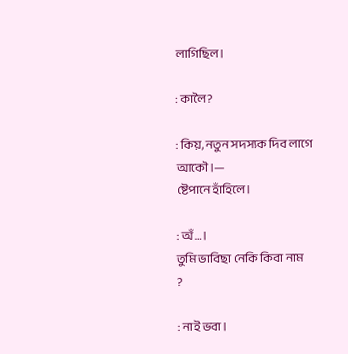লাগিছিল।

: কালৈ?

: কিয়, নতুন সদস্যক দিব লাগে আকৌ।—
ষ্টেপানে হাঁহিলে।

: অঁ…।
তুমি ভাবিছা নেকি কিবা নাম
?

: নাই ভবা।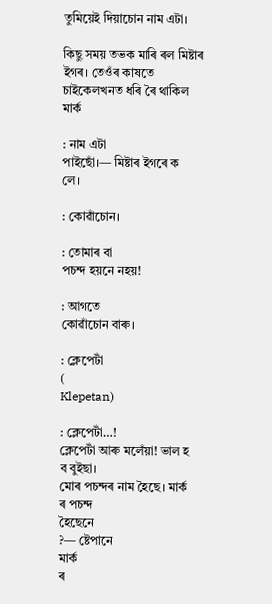তুমিয়েই দিয়াচোন নাম এটা।

কিছু সময় তভক মাৰি ৰল মিষ্টাৰ ইগৰ। তেওঁৰ কাষতে চাইকেলখনত ধৰি ৰৈ থাকিল মাৰ্ক

: নাম এটা
পাইছোঁ।— মিষ্টাৰ ইগৰে ক
লে।

: কোৱাঁচোন।

: তোমাৰ বা
পচন্দ হয়নে নহয়!

: আগতে
কোৱাঁচোন বাৰু।

: ক্লেপেটাঁ
(
Klepetan)

: ক্লেপেটাঁ…!
ক্লেপেটাঁ আৰু মলেঁয়া! ভাল হ
ব বুইছা।
মোৰ পচন্দৰ নাম হৈছে। মাৰ্ক
ৰ পচন্দ
হৈছেনে
?— ষ্টেপানে
মাৰ্ক
ৰ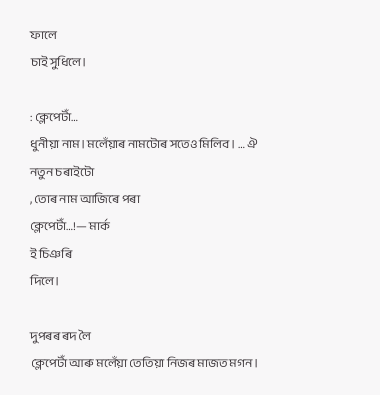ফালে
চাই সুধিলে।

: ক্লেপেটাঁ…
ধুনীয়া নাম। মলেঁয়াৰ নামটোৰ সতেও মিলিব। … ঐ নতুন চৰাইটো
, তোৰ নাম আজিৰে পৰা
ক্লেপেটাঁ…!— মাৰ্ক
ই চিঞৰি
দিলে।

দুপৰৰ ৰদ লৈ
ক্লেপেটাঁ আৰু মলেঁয়া তেতিয়া নিজৰ মাজত মগন।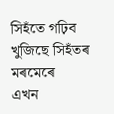সিহঁতে গঢ়িব খুজিছে সিহঁতৰ মৰমেৰে
এখন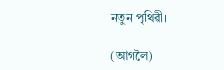নতুন পৃথিৱী।

(আগলৈ)